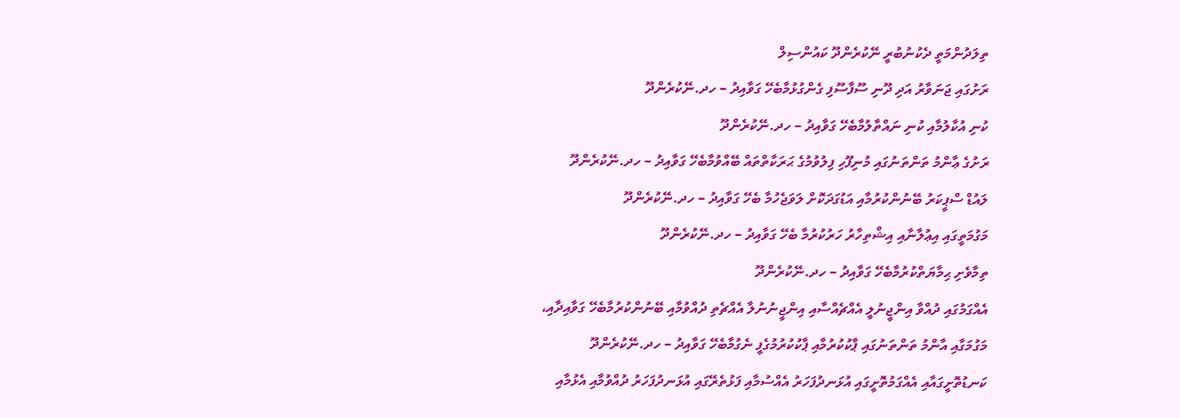ތިލަދުންމަތީ ދެކުނުބުރީ ނޭކުރެންދޫ ކައުންސިލް
ރަށުގައި ޖަނަވާރު އަދި ދޫނި ސޫފާސޫފި ގެންގުޅުމާބެހޭ ގަވާއިދު – ހދ.ނޭކުރެންދޫ
ކުނި އުކާލުމާއި ކުނި ނައްތާލުމާބެހޭ ގަވާއިދު – ހދ.ނޭކުރެންދޫ
ރަށުގެ ޢާންމު ތަންތަނުގައި މުނިފޫހި ފިލުވުމުގެ ޙަރަކާތްތައް ބޭއްވުމާބެހޭ ގަވާއިދު – ހދ.ނޭކުރެންދޫ
ލައުޑް ސްޕީކަރު ބޭނުންކުރުމާއި އަޑުގަދަކޮށް ލަވަޖެހުމާ ބެހޭ ގަވާއިދު – ހދ.ނޭކުރެންދޫ
މަގުމަތީގައި އިޢުލާނާއި އިޝްތިހާރު ހަރުކުރުމާ ބެހޭ ގަވާއިދު – ހދ.ނޭކުރެންދޫ
ތިމާވެށި ޙިމާޔަތްކުރުމާބެހޭ ގަވާއިދު – ހދ.ނޭކުރެންދޫ
އެއްގަމުގައި ދުއްވާ އިންޖީނުލީ އެއްޗެއްސާއި އިންޖީނުނުލާ އެއްޗެތި ދުއްވުމާއި ބޭނުންކުރުމާބެހޭ ގަވާއިދާއި، މަގުމަގާއި އާންމު ތަންތަނުގައި ޕާކުކުރުމާއި ޕާކުކުރުމުގެފީ ނެގުމާބެހޭ ގަވާއިދު – ހދ.ނޭކުރެންދޫ
ކަނޑުތޮށީގައާއި އެއްގަމުތޮށީގައި އުޅަނދުފަހަރު އެއްސުމާއި ފަޅުތެރޭގައި އުޅަނދުފަހަރު ދުއްވުމާއި އެޅުމާއި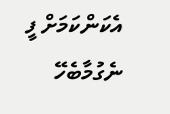އެކަންކަމަށް ފީ ނެގުމާބެހޭ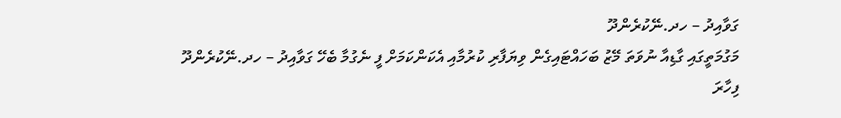ގަވާއިދު – ހދ.ނޭކުރެންދޫ
މަގުމަތީގައި ގާޑިއާ ނުވަތަ މޭޒު ބަހައްޓައިގެން ވިޔަފާރި ކުރުމާއި އެކަންކަމަށް ފީ ނެގުމާ ބެހޭ ގަވާއިދު – ހދ.ނޭކުރެންދޫ
ފިހާރަ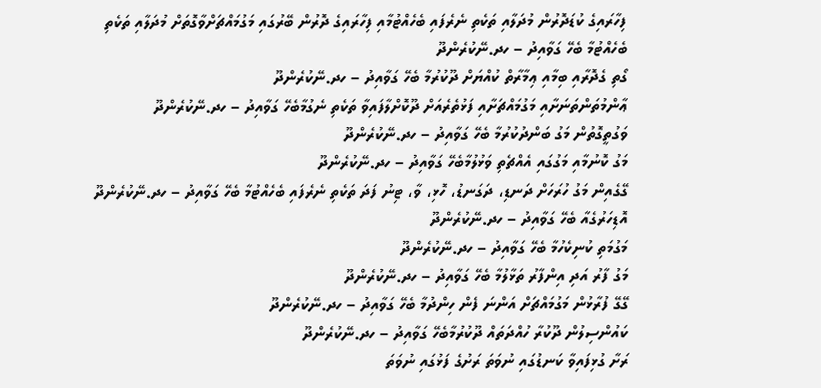ފިހާރައިގެ ކުޑަދޮރުން މުދަލާއި ތަކެތި ނެރެފައި ބެހެއްޓުމާއި ފިހާރައިގެ ދޮރުން ބޭރުގައި މަގުމައްޗަށްވާގޮތަށް މުދަލާއި ތަކެތި ބެހެއްޓުމާ ބެހޭ ގަވާއިދު – ހދ.ނޭކުރެންދޫ
ގޯތި ގެދޮރާއި ބިމާއި ޢިމާރާތް ކުއްޔަށް ދޫކުރުމާ ބެހޭ ގަވާއިދު – ހދ.ނޭކުރެންދޫ
ޢާންމުތަންތަނަށާއި މަގުމައްޗަށާއި ފަޅުތެރެއަށް ދޫކޮށްލާފައިވާ ތަކެތި ނެގުމާބެހޭ ގަވާއިދު – ހދ.ނޭކުރެންދޫ
ވަގުތީގޮތުން މަގު ބަންދުކުރުމާ ބެހޭ ގަވާއިދު – ހދ.ނޭކުރެންދޫ
މަގު ކޮނުމާއި މަގުގައި އެއްޗެތި ވަޅުލުމާބެހޭ ގަވާއިދު – ހދ.ނޭކުރެންދޫ
ގޭގެއިން މަގު ހުރަހަށް ދަނޑި، ދަގަނޑު، ހޮޅި، ވާ، ޓިނު ފަދަ ތަކެތި ނެރެފައި ބެހެއްޓުމާ ބެހޭ ގަވާއިދު – ހދ.ނޭކުރެންދޫ
އޮޑިހަރުގެއާ ބެހޭ ގަވާއިދު – ހދ.ނޭކުރެންދޫ
މަގުމަތި ކުނިކެހުމާ ބެހޭ ގަވާއިދު – ހދ.ނޭކުރެންދޫ
މަގު ފާރު އަދި އިންފާރު ތަޅާލުމާ ބެހޭ ގަވާއިދު – ހދ.ނޭކުރެންދޫ
ގޭގޭ ފުރާޅުން މަގުމައްޗަށް އަންނަ ފެން ހިންދުމާ ބެހޭ ގަވާއިދު – ހދ.ނޭކުރެންދޫ
ކައުންސިލުން ދޫކުރާ ހުއްދަތައް ދޫކުރުމާބެހޭ ގަވާއިދު – ހދ.ނޭކުރެންދޫ
ރަށާ ގުޅިފައިވާ ކަނޑުގައި ނުވަތަ ރަށުގެ ފަޅުގައި ނުވަތަ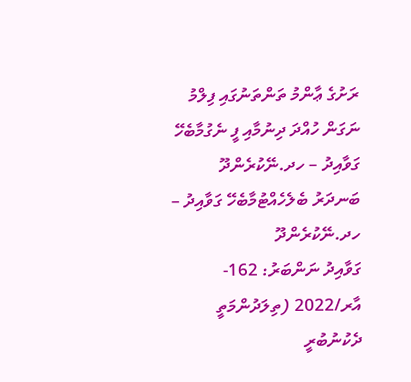ރަށުގެ ޢާންމު ތަންތަނުގައި ފިލްމު ނަގަން ހުއްދަ ދިނުމާއި ފީ ނެގުމާބެހޭ ގަވާއިދު – ހދ.ނޭކުރެންދޫ
ބަނދަރު ބެލެހެއްޓުމާބެހޭ ގަވާއިދު – ހދ.ނޭކުރެންދޫ
ގަވާއިދު ނަންބަރު: 162-އާރ/2022 (ތިލަދުންމަތީ ދެކުނުބުރީ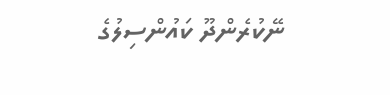ނޭކުރެންދޫ ކައުންސިލުގެ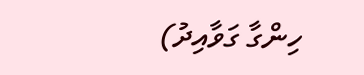ހިންގާ ގަވާއިދު)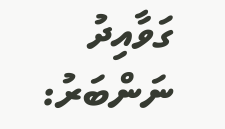ގަވާއިދު ނަންބަރު: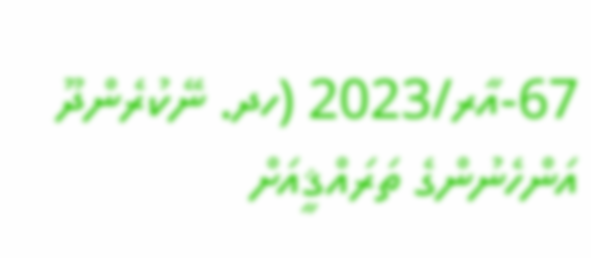67-އާރ/2023 (ހދ. ނޭކުރެންދޫ އަންހެނުންގެ ތަރައްޤީއަށް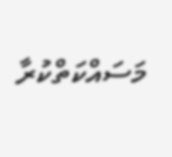މަސައްކަތްކުރާ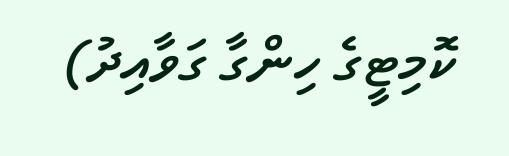ކޮމިޓީގެ ހިންގާ ގަވާއިދު)